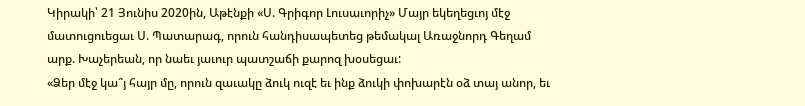Կիրակի՝ 21 Յունիս 2020ին, Աթէնքի «Ս. Գրիգոր Լուսաւորիչ» Մայր եկեղեցւոյ մէջ մատուցուեցաւ Ս. Պատարագ, որուն հանդիսապետեց թեմակալ Առաջնորդ Գեղամ արք. Խաչերեան, որ նաեւ յաւուր պատշաճի քարոզ խօսեցաւ:
«Ձեր մէջ կա՞յ հայր մը, որուն զաւակը ձուկ ուզէ եւ ինք ձուկի փոխարէն օձ տայ անոր, եւ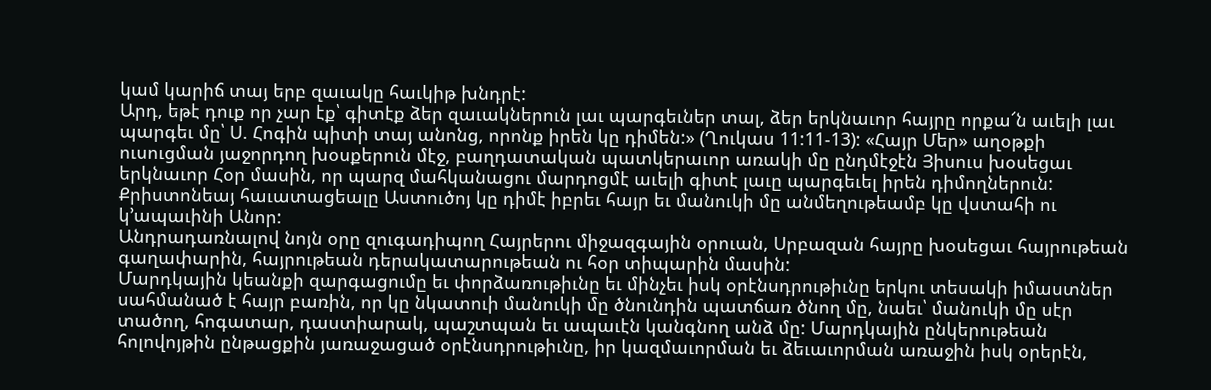կամ կարիճ տայ երբ զաւակը հաւկիթ խնդրէ:
Արդ, եթէ դուք որ չար էք՝ գիտէք ձեր զաւակներուն լաւ պարգեւներ տալ, ձեր երկնաւոր հայրը որքա՜ն աւելի լաւ պարգեւ մը՝ Ս. Հոգին պիտի տայ անոնց, որոնք իրեն կը դիմեն:» (Ղուկաս 11:11-13): «Հայր Մեր» աղօթքի ուսուցման յաջորդող խօսքերուն մէջ, բաղդատական պատկերաւոր առակի մը ընդմէջէն Յիսուս խօսեցաւ երկնաւոր Հօր մասին, որ պարզ մահկանացու մարդոցմէ աւելի գիտէ լաւը պարգեւել իրեն դիմողներուն: Քրիստոնեայ հաւատացեալը Աստուծոյ կը դիմէ իբրեւ հայր եւ մանուկի մը անմեղութեամբ կը վստահի ու կ՚ապաւինի Անոր:
Անդրադառնալով նոյն օրը զուգադիպող Հայրերու միջազգային օրուան, Սրբազան հայրը խօսեցաւ հայրութեան գաղափարին, հայրութեան դերակատարութեան ու հօր տիպարին մասին:
Մարդկային կեանքի զարգացումը եւ փորձառութիւնը եւ մինչեւ իսկ օրէնսդրութիւնը երկու տեսակի իմաստներ սահմանած է հայր բառին, որ կը նկատուի մանուկի մը ծնունդին պատճառ ծնող մը, նաեւ՝ մանուկի մը սէր տածող, հոգատար, դաստիարակ, պաշտպան եւ ապաւէն կանգնող անձ մը: Մարդկային ընկերութեան հոլովոյթին ընթացքին յառաջացած օրէնսդրութիւնը, իր կազմաւորման եւ ձեւաւորման առաջին իսկ օրերէն,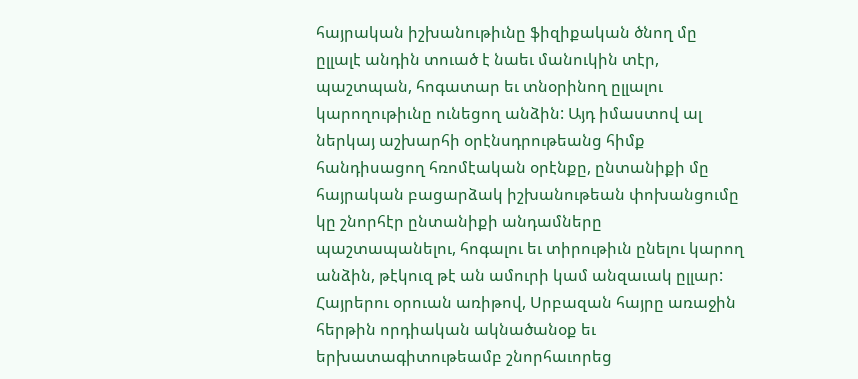հայրական իշխանութիւնը ֆիզիքական ծնող մը ըլլալէ անդին տուած է նաեւ մանուկին տէր, պաշտպան, հոգատար եւ տնօրինող ըլլալու կարողութիւնը ունեցող անձին: Այդ իմաստով ալ ներկայ աշխարհի օրէնսդրութեանց հիմք հանդիսացող հռոմէական օրէնքը, ընտանիքի մը հայրական բացարձակ իշխանութեան փոխանցումը կը շնորհէր ընտանիքի անդամները պաշտապանելու, հոգալու եւ տիրութիւն ընելու կարող անձին, թէկուզ թէ ան ամուրի կամ անզաւակ ըլլար:
Հայրերու օրուան առիթով, Սրբազան հայրը առաջին հերթին որդիական ակնածանօք եւ երխատագիտութեամբ շնորհաւորեց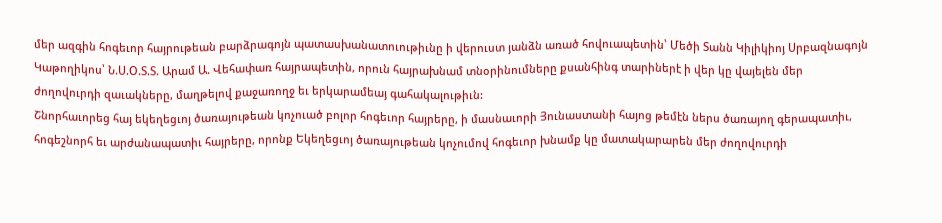մեր ազգին հոգեւոր հայրութեան բարձրագոյն պատասխանատուութիւնը ի վերուստ յանձն առած հովուապետին՝ Մեծի Տանն Կիլիկիոյ Սրբազնագոյն Կաթողիկոս՝ Ն.Ս.Օ.Տ.Տ. Արամ Ա. Վեհափառ հայրապետին, որուն հայրախնամ տնօրինումները քսանհինգ տարիներէ ի վեր կը վայելեն մեր ժողովուրդի զաւակները, մաղթելով քաջառողջ եւ երկարամեայ գահակալութիւն:
Շնորհաւորեց հայ եկեղեցւոյ ծառայութեան կոչուած բոլոր հոգեւոր հայրերը, ի մասնաւորի Յունաստանի հայոց թեմէն ներս ծառայող գերապատիւ, հոգեշնորհ եւ արժանապատիւ հայրերը, որոնք Եկեղեցւոյ ծառայութեան կոչումով հոգեւոր խնամք կը մատակարարեն մեր ժողովուրդի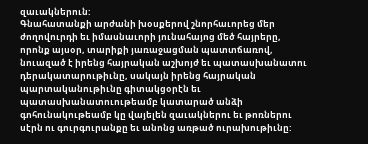զաւակներուն:
Գնահատանքի արժանի խօսքերով շնորհաւորեց մեր ժողովուրդի եւ իմասնաւորի յունահայոց մեծ հայրերը, որոնք այսօր, տարիքի յառաջացման պատտճառով, նուազած է իրենց հայրական աշխոյժ եւ պատասխանատու դերակատարութիւնը, սակայն իրենց հայրական պարտականութիւնը գիտակցօրէն եւ պատասխանատուութեամբ կատարած անձի գոհունակութեամբ կը վայելեն զաւակներու եւ թոռներու սէրն ու գուրգուրանքը եւ անոնց առթած ուրախութիւնը: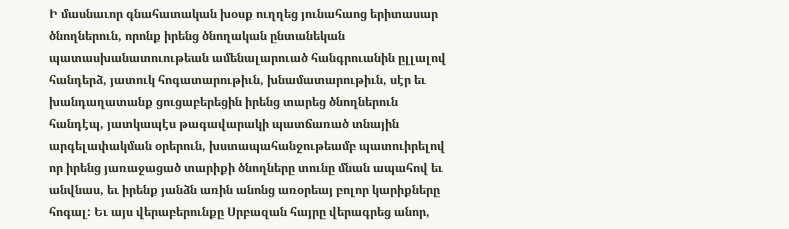Ի մասնաւոր գնահատական խօսք ուղղեց յունահաոց երիտասար ծնողներուն, որոնք իրենց ծնողական ընտանեկան պատասխանատուութեան ամենալարուած հանգրուանին ըլլալով հանդերձ, յատուկ հոգատարութիւն, խնամատարութիւն, սէր եւ խանդաղատանք ցուցաբերեցին իրենց տարեց ծնողներուն հանդէպ, յատկապէս թագավարակի պատճառած տնային արգելափակման օրերուն, խստապահանջութեամբ պատուիրելով որ իրենց յառաջացած տարիքի ծնողները տունը մնան ապահով եւ անվնաս, եւ իրենք յանձն առին անոնց առօրեայ բոլոր կարիքները հոգալ: Եւ այս վերաբերունքը Սրբազան հայրը վերագրեց անոր,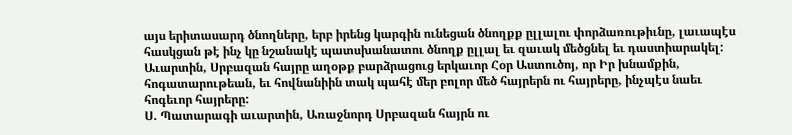այս երիտասարդ ծնողները, երբ իրենց կարգին ունեցան ծնողքք ըլլալու փորձառութիւնը, լաւապէս հասկցան թէ ինչ կը նշանակէ պատսխանատու ծնողք ըլլալ եւ զաւակ մեծցնել եւ դաստիարակել:
Աւարտին, Սրբազան հայրը աղօթք բարձրացուց երկաւոր Հօր Աստուծոյ, որ Իր խնամքին, հոգատարութեան, եւ հովնանիին տակ պահէ մեր բոլոր մեծ հայրերն ու հայրերը, ինչպէս նաեւ հոգեւոր հայրերը:
Ս. Պատարագի աւարտին, Առաջնորդ Սրբազան հայրն ու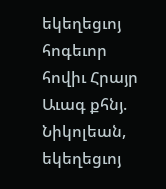եկեղեցւոյ հոգեւոր հովիւ Հրայր Աւագ քհնյ. Նիկոլեան, եկեղեցւոյ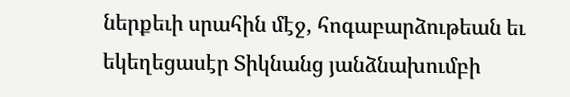ներքեւի սրահին մէջ, հոգաբարձութեան եւ եկեղեցասէր Տիկնանց յանձնախումբի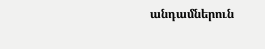անդամներուն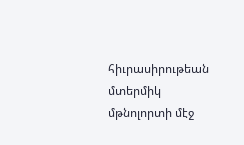հիւրասիրութեան մտերմիկ մթնոլորտի մէջ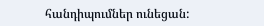հանդիպումներ ունեցան: